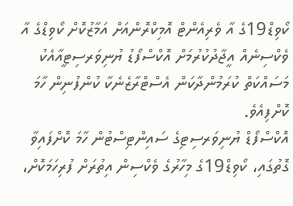ކޯވިޑް19ގެ އާ ވެރިއެންޓް އޮމިކްރޮންއަށް އަމާޒުކޮށް ކޯވިޑްގެ އާ ވެކްސިނެއް އީޖާދުކުރުމަށް އޮކްސްފޯޑު ޔުނިވަރސިޓީއާއެކު މަސައްކަތް ކުރަމުންދާކަން އެސްޓްރާޒެނެކާ ކުންފުނިން ހާމަ ކޮށްފިއެވެ.
އޮކްސްފޯޑް ޔުނިވަރސިޓިގެ ސައިންޓިސްޓުން ހާމަ ކޮށްފައިވާ ގޮތުގައި، ކޯވިޑް19ގެ މިހާރުގެ ވެކްސިން އިތުރަށް ފުރިހަމަކޮށް،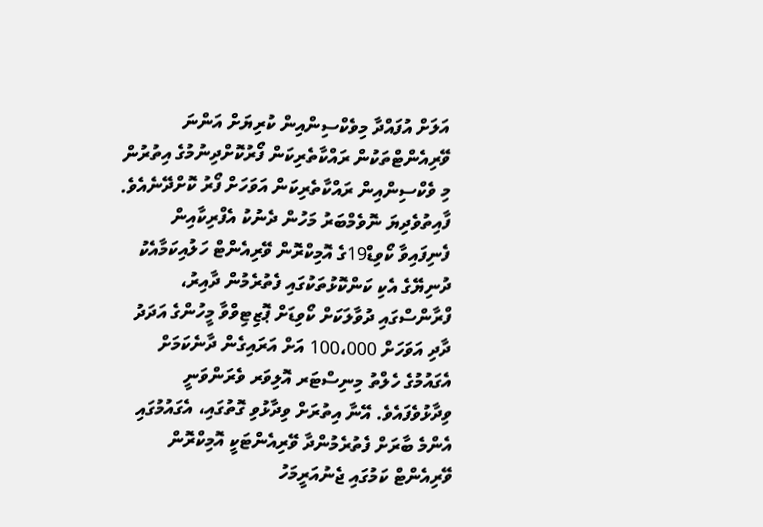އަލަށް އުފައްދާ މިވެކްސިންއިން ކުރިޔަށް އަންނަ ވޭރިއެންޓްތަކުން ރައްކާތެރިކަން ފޯރުކޮށްދިނުމުގެ އިތުރުން މި ވެކްސިންއިން ރައްކާތެރިކަން އަވަހަށް ފޯރު ކޮށްދޭނެއެވެ.
ފާއިތުވެދިޔަ ނޮވެމްބަރު މަހުން ދެނުކު އެފްރިކާއިން ފެނިފައިވާ ކޯވިޑް19ގެ އޮމިކްރޮން ވޭރިއެންޓް ހަލުއިކަމާއެކު ދުނިޔޭގެ އެކި ކަންކޮޅުތަކުގައި ފެތުރެމުން ދާއިރު، ފްރާންސްގައި ދުވާލަކަށް ކޯވިޑަށް ޕޮޒިޓިވްވާ މީހުންގެ އަދަދު ދާދި އަވަހަށް 100،000 އަށް އަރައިގެން ދާނެކަމަށް އެގައުމުގެ ހެލްތު މިނިސްޓަރ އޮލިވަރ ވެރަންވަނީ ވިދާޅުވެފައެވެ. އޭނާ އިތުރަށް ވިދާޅުވި ގޮތުގައި، އެގައުމުގައި އެންމެ ބާރަށް ފެތުރެމުންދާ ވޭރިއެންޓަކީ އޮމިކްރޮން ވޭރިއެންޓް ކަމުގައި ޖެނުއަރީމަހު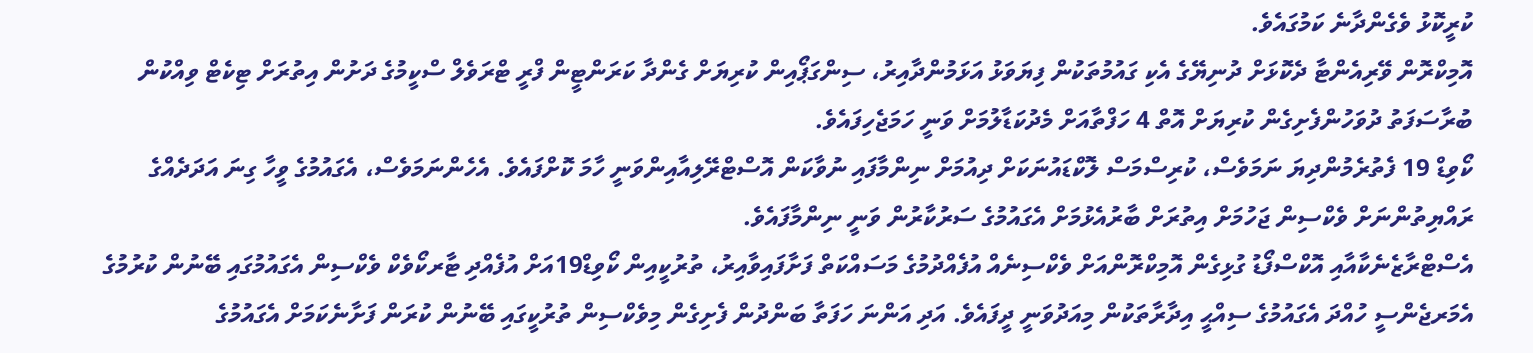ކުރީކޮޅު ވެގެންދާނެ ކަމުގައެވެ.
އޮމިކްރޮން ވޭރިއެންޓާ ދެކޮޅަށް ދުނިޔޭގެ އެކި ގައުމުތަކުން ފިޔަވަޅު އަޅަމުންދާއިރު، ސިންގަޕޯއިން ކުރިޔަށް ގެންދާ ކަރަންޓީން ފްރީ ޓްރަވެލް ސްކީމުގެ ދަށުން އިތުރަށް ޓިކެޓް ވިއްކުން ބުރާސަފަތު ދުވަހުންފެށިގެން ކުރިޔަށް އޮތް 4 ހަފްތާއަށް މެދުކަޑާލުމަށް ވަނީ ހަމަޖެހިފައެވެ.
ކޯވިޑް 19 ފެތުރެމުންދިޔަ ނަމަވެސް، ކުރިސްމަސް ލޮކްޑައުނަކަށް ދިއުމަށް ނިންމާފައި ނުވާކަން އޮސްޓްރޭލިއާއިންވަނީ ހާމަ ކޮށްފައެވެ. އެހެންނަމަވެސް، އެގައުމުގެ ވީހާ ގިނަ އަދަދެއްގެ ރައްޔިތުންނަށް ވެކްސިން ޖަހުމަށް އިތުރަށް ބާރުއެޅުމަށް އެގައުމުގެ ސަރުކާރުން ވަނީ ނިންމާފައެވެ.
އެސްޓްރާޒެނެކާއާއި އޮކްސްފޯޑު ގުޅިގެން އޮމިކްރޮންއަށް ވެކްސިނެއް އުފެއްދުމުގެ މަސައްކަތް ފަށާފައިވާއިރު، ތުރުކީއިން ކޯވިޑް19އަށް އުފެއްދި ޓާރކޯވެކް ވެކްސިން އެގައުމުގައި ބޭނުން ކުރުމުގެ އެމަރޖެންސީ ހުއްދަ އެގައުމުގެ ސިއްޙީ އިދާރާތަކުން މިއަދުވަނީ ދީފައެވެ. އަދި އަންނަ ހަފަތާ ބަންދުން ފެށިގެން މިވެކްސިން ތުރުކީގައި ބޭނުން ކުރަން ފަށާނެކަމަށް އެގައުމުގެ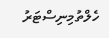ހެލްތުމިނިސްޓަރު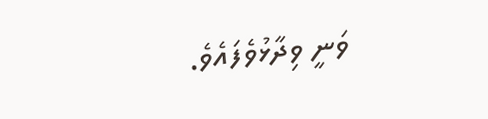ވަނީ ވިދާޅުވެފައެވެ.